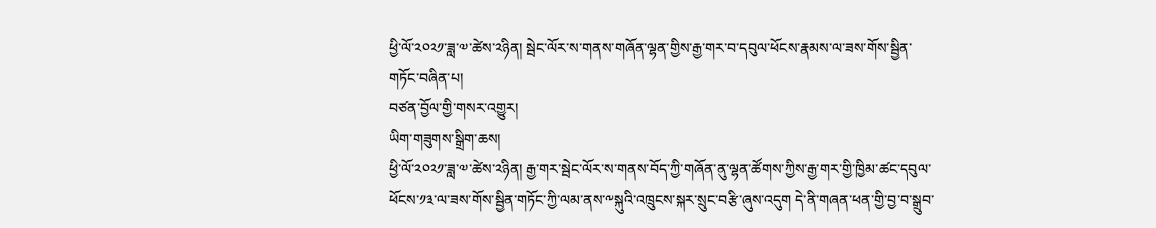ཕྱི་ལོ་༢༠༢༡་ཟླ་༧་ཚེས་༢ཉིན། སྦེང་ལོར་ས་གནས་གཞོན་ལྷན་གྱིས་རྒྱ་གར་བ་དབུལ་ཕོངས་རྣམས་ལ་ཟས་གོས་སྦྱིན་གཏོང་བཞིན་པ།
བཙན་བྱོལ་གྱི་གསར་འགྱུར།
ཡིག་གཟུགས་སྒྲིག་ཆས།
ཕྱི་ལོ་༢༠༢༡་ཟླ་༧་ཚེས་༢ཉིན། རྒྱ་གར་སྦེང་ལོར་ས་གནས་བོད་ཀྱི་གཞོན་ནུ་ལྷན་ཚོགས་ཀྱིས་རྒྱ་གར་གྱི་ཁྱིམ་ཚང་དབུལ་ཕོངས་༡༣་ལ་ཟས་གོས་སྦྱིན་གཏོང་ཀྱི་ལམ་ནས་༸སྐུའི་འཁྲུངས་སྐར་སྲུང་བརྩི་ཞུས་འདུག དེ་ནི་གཞན་ཕན་གྱི་བྱ་བ་སྒྲུབ་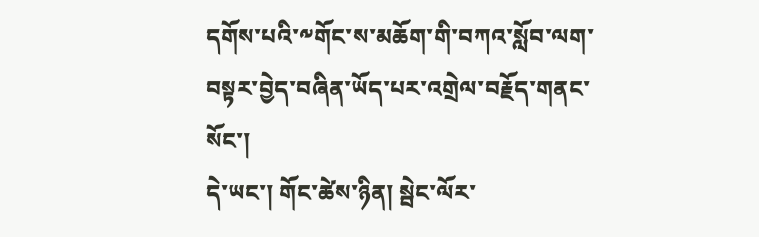དགོས་པའི་༸གོང་ས་མཆོག་གི་བཀའ་སློབ་ལག་བསྟར་བྱེད་བཞིན་ཡོད་པར་འགྲེལ་བརྗོད་གནང་སོང་།
དེ་ཡང་། གོང་ཚེས་ཉིན། སྦེང་ལོར་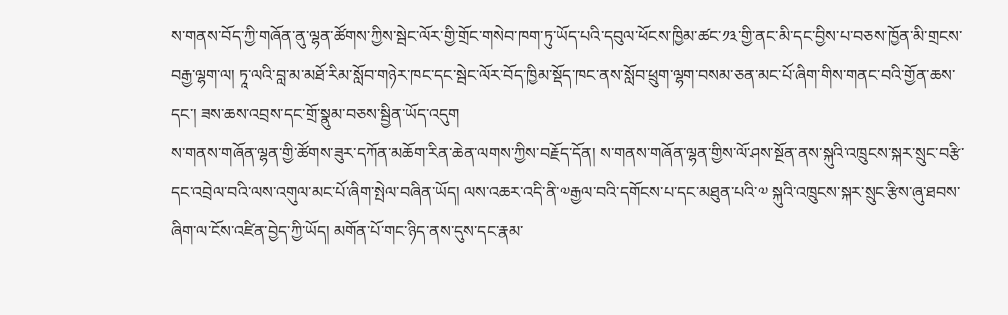ས་གནས་བོད་ཀྱི་གཞོན་ནུ་ལྷན་ཚོགས་ཀྱིས་སྦེང་ལོར་གྱི་གྲོང་གསེབ་ཁག་ཏུ་ཡོད་པའི་དབུལ་ཕོངས་ཁྱིམ་ཚང་༡༣་གྱི་ནང་མི་དང་བྱིས་པ་བཅས་ཁྱོན་མི་གྲངས་བརྒྱ་ལྷག་ལ། ཏཱ་ལའི་བླ་མ་མཐོ་རིམ་སློབ་གཉེར་ཁང་དང་སྦེང་ལོར་བོད་ཁྱིམ་སྡོད་ཁང་ནས་སློབ་ཕྲུག་ལྷག་བསམ་ཅན་མང་པོ་ཞིག་གིས་གནང་བའི་གྱོན་ཆས་དང་། ཟས་ཆས་འབྲས་དང་གྲོ་སྣུམ་བཅས་སྦྱིན་ཡོད་འདུག
ས་གནས་གཞོན་ལྷན་གྱི་ཚོགས་ཟུར་དཀོན་མཆོག་རིན་ཆེན་ལགས་ཀྱིས་བརྗོད་དོན། ས་གནས་གཞོན་ལྷན་གྱིས་ལོ་ཤས་སྔོན་ནས་སྐུའི་འཁྲུངས་སྐར་སྲུང་བརྩི་དང་འབྲེལ་བའི་ལས་འགུལ་མང་པོ་ཞིག་སྤེལ་བཞིན་ཡོད། ལས་འཆར་འདི་ནི་༧རྒྱལ་བའི་དགོངས་པ་དང་མཐུན་པའི་༧ སྐུའི་འཁྲུངས་སྐར་སྲུང་རྩིས་ཞུ་ཐབས་ཞིག་ལ་ངོས་འཛིན་བྱེད་ཀྱི་ཡོད། མགོན་པོ་གང་ཉིད་ནས་དུས་དང་རྣམ་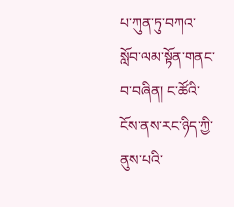པ་ཀུན་ཏུ་བཀའ་སློབ་ལམ་སྟོན་གནང་བ་བཞིན། ང་ཚོའི་ངོས་ནས་རང་ཉིད་ཀྱི་ནུས་པའི་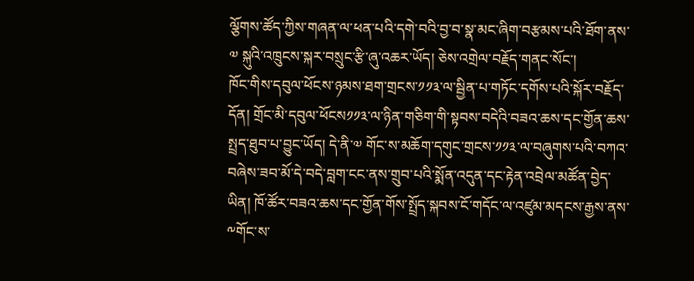ལྕོགས་ཚོད་ཀྱིས་གཞན་ལ་ཕན་པའི་དགེ་བའི་བྱ་བ་སྣ་མང་ཞིག་བརྩམས་པའི་ཐོག་ནས་༧ སྐུའི་འཁྲུངས་སྐར་བསྲུང་རྩི་ཞུ་འཆར་ཡོད། ཅེས་འགྲེལ་བརྗོད་གནང་སོང་།
ཁོང་གིས་དབུལ་ཕོངས་ཉམས་ཐག་གྲངས་༡༡༣་ལ་སྦྱིན་པ་གཏོང་དགོས་པའི་སྐོར་བརྗོད་དོན། གྲོང་མི་དབུལ་ཕོངས༡༡༣་ལ་ཉིན་གཅིག་གི་སྟབས་བདེའི་བཟའ་ཆས་དང་གྱོན་ཆས་སྤྲད་ཐུབ་པ་བྱུང་ཡོད། དེ་ནི་༧ གོང་ས་མཆོག་དགུང་གྲངས་༡༡༣་ལ་བཞུགས་པའི་བཀའ་བཞེས་ཟབ་མོ་དེ་བདེ་བླག་ངང་ནས་གྲུབ་པའི་སྨོན་འདུན་དང་རྟེན་འབྲེལ་མཚོན་བྱེད་ཡིན། ཁོ་ཚོར་བཟའ་ཆས་དང་གྱོན་གོས་སྤྲོད་སྐབས་ངོ་གདོང་ལ་འཛུམ་མདངས་རྒྱས་ནས་ ༸གོང་ས་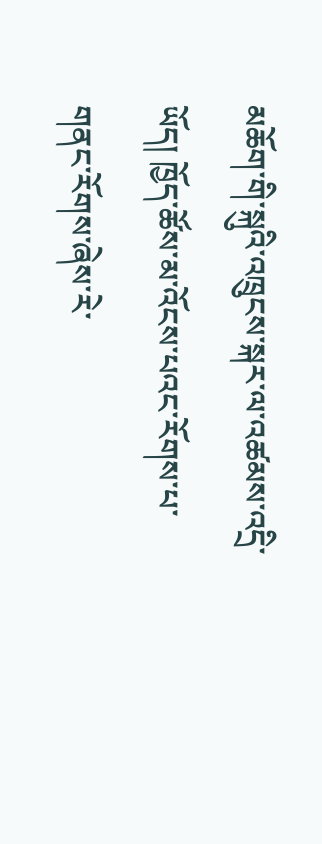མཆོག་གི་སྐུའི་འཁྲུངས་སྐར་ལ་འཚམས་འདྲི་ཡོད། ཁྱོད་ཚོས་མ་འོངས་པའང་རོགས་པ་གནང་རོགས་ཞེས་རེ་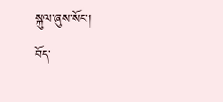སྐུལ་ཞུས་སོང་།
བོད་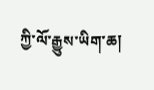ཀྱི་ལོ་རྒྱུས་ཡིག་ཆ།